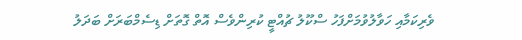ވެރިކަމާއި ހަވާލުވުމަށްފަހު ސްކޫލު ޗުއްޓީ ކުރިންވެސް އޮތް ގޮތަށް ޑިސެމްބަރަށް ބަދަލު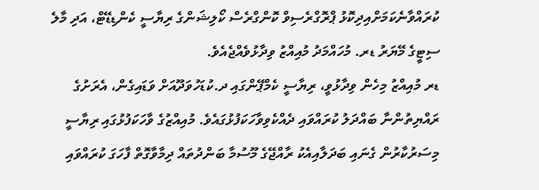ކުރައްވާނެކަމަށްއިދިކޮޅު ޕްރޮގްރެސިވް ކޮންގްރެސް ކޯލިޝަންގެ ރިޔާސީ ކެންޑިޑޭޓް، އަދި މާލެ ސިޓީގެ މޭޔަރު ޑރ. މުހައްމަދު މުއިއްޒު ވިދާޅުވެއްޖެއެވެ.
ޑރ މުއިއްޒު މިހެން ވިދާޅުވީ، ރިޔާސީ ކެމްޕޭންގައި ދ.ކުޑަހުވަދޫއަށް ވަޑައިގެން، އެރަށުގެ ރައްޔިތުންނާ ބައްދަލު ކުރައްވައި ދެއްކެވިވާހަކަފުޅުގައެވެ. މުއިއްޒުގެ ވާހަކަފުޅުގައި ރިޔާސީ މިސަރުކާރުން ގެނައި ބަދަލާއިއެކު ރާއްޖޭގެ މޫސުމާ ބަންދުތައް ދިމާވާގޮތް ފާހަގަ ކުރައްވައި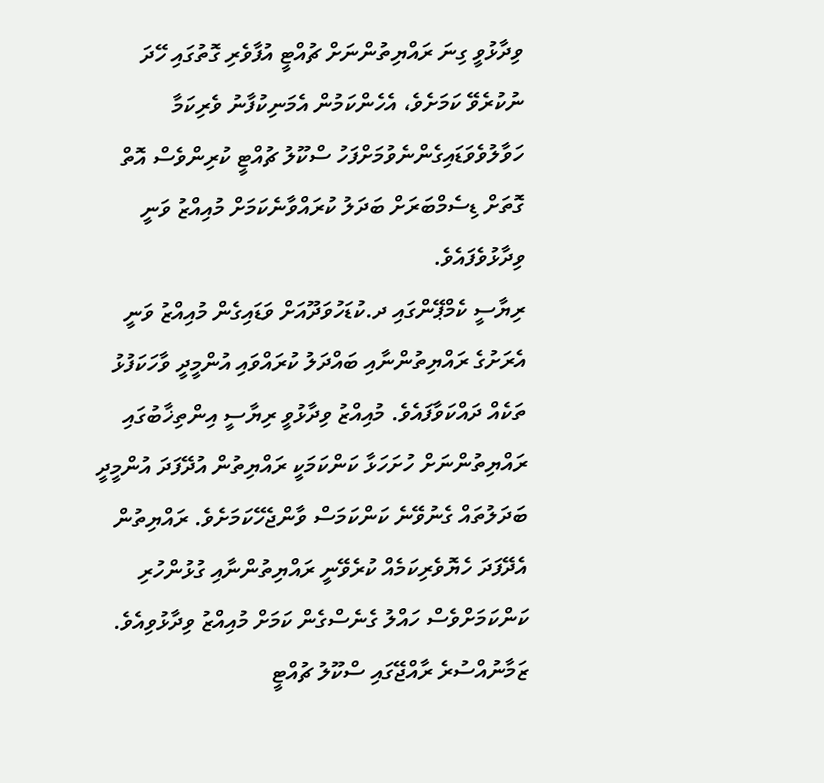ވިދާޅުވީ ގިނަ ރައްޔިތުންނަށް ޗުއްޓީ އުފާވެރި ގޮތުގައި ހޭދަ ނުކުރެވޭ ކަމަށެވެ، އެހެންކަމުން އެމަނިކުފާނު ވެރިކަމާ ހަވާލުވެވަޑައިގެންނެވުމަށްފަހު ސްކޫލު ޗުއްޓީ ކުރިންވެސް އޮތް ގޮތަށް ޑިސެމްބަރަށް ބަދަލު ކުރައްވާނެކަމަށް މުއިއްޒު ވަނީ ވިދާޅުވެފައެވެ.
ރިޔާސީ ކެމްޕޭންގައި ދ.ކުޑަހުވަދޫއަށް ވަޑައިގެން މުއިއްޒު ވަނީ އެރަށުގެ ރައްޔިތުންނާއި ބައްދަލު ކުރައްވައި އުންމީދީ ވާހަކަފުޅު ތަކެއް ދައްކަވާފައެވެ. މުއިއްޒު ވިދާޅުވީ ރިޔާސީ އިންތިޚާބުގައި ރައްޔިތުންނަށް ހުށަހަޅާ ކަންކަމަކީ ރައްޔިތުން އުދޭފަދަ އުންމީދީ ބަދަލުތައް ގެނުވޭނެ ކަންކަމަސް ވާންޖެހޭކަމަށެވެ. ރައްޔިތުން އެދޭފަދަ ހެޔޮވެރިކަމެއް ކުރެވޭނީ ރައްޔިތުންނާއި ގުޅުންހުރި ކަންކަމަށްވެސް ހައްލު ގެނެސްގެން ކަމަށް މުއިއްޒު ވިދާޅުވިއެވެ.
ޒަމާނުއްސުރެ ރާއްޖޭގައި ސްކޫލު ޗުއްޓީ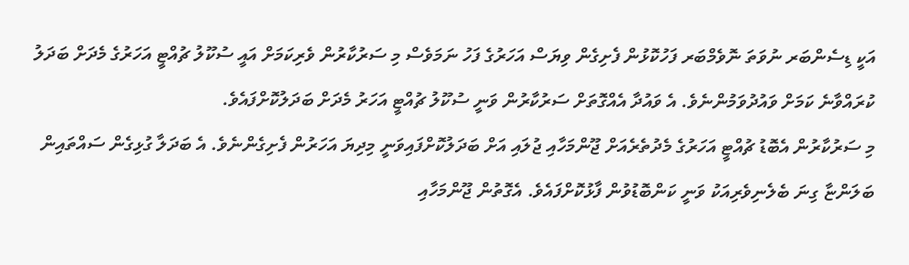އަކީ ޑިސެންބަރ ނުވަތަ ނޮވެމްބަރ ފަހުކޮޅުން ފެށިގެން ވިޔަސް އަހަރުގެ ފަހު ނަމަވެސް މި ސަރުކާރުން ވެރިކަމަށް އައީ ސުކޫލު ޗުއްޓީ އަހަރުގެ މެދަށް ބަދަލު ކުރައްވާނެ ކަމަށް ވައުދުވަމުންނެވެ. އެ ވައުދާ އެއްގޮތަށް ސަރުކާރުން ވަނީ ސުކޫލު ޗުއްޓީ އަހަރު މެދަށް ބަދަލުކޮށްފައެވެ.
މި ސަރުކާރުން އެބޮޑު ޗުއްޓީ އަހަރުގެ މެދުތެރެއަށް ޖޫންމަހާއި ޖުލައި އަށް ބަދަލުކޮށްފައިވަނީ މިދިޔަ އަހަރުން ފެށިގެންނެވެ. އެ ބަދަލާ ގުޅިގެން ސައްތައިން ބަލަންޏާ ގިނަ ބެލެނިވެރިއަކު ވަނީ ކަންބޮޑުވުން ފާޅުކޮށްފައެވެ. އެގޮތުން ޖޫންމަހާއި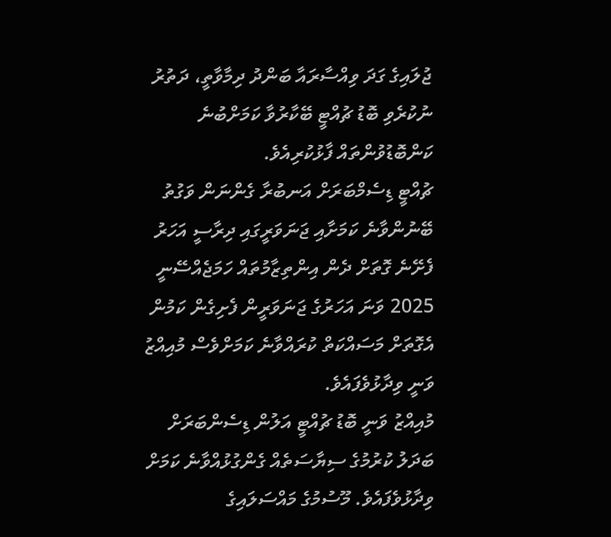ޖުލައިގެ ގަދަ ވިއްސާރައާ ބަންދު ދިމާވާތީ، ދަތުރު ނުކުރެވި ބޮޑު ޗުއްޓީ ބޭކާރުވާ ކަމަށްބުނެ ކަންބޮޑުވުންތައް ފާޅުކުރިއެވެ.
ޗުއްޓީ ޑިސެމްބަރަށް އަނބުރާ ގެންނަން ވަގުތު ބޭނުންވާނެ ކަމަށާއި ޖަނަވަރީގައި ދިރާސީ އަހަރު ފެށޭނެ ގޮތަށް ދެން އިންތިޒާމުތައް ހަމަޖެއްސޭނީ 2025 ވަނަ އަހަރުގެ ޖަނަވަރީން ފެށިގެން ކަމުން އެގޮތަށް މަސައްކަތް ކުރައްވާނެ ކަމަށްވެސް މުއިއްޒު ވަނީ ވިދާޅުވެފައެވެ.
މުއިއްޒު ވަނީ ބޮޑު ޗުއްޓީ އަލުން ޑިސެންބަރަށް ބަދަލު ކުރުމުގެ ސިޔާސަތެއް ގެންގުޅުއްވާނެ ކަމަށް ވިދާޅުވެފައެވެ. މޫސުމުގެ މައްސަލައިގެ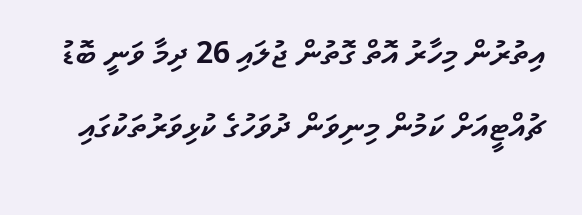އިތުރުން މިހާރު އޮތް ގޮތުން ޖުލައި 26 ދިމާ ވަނީ ބޮޑު ޗުއްޓީއަށް ކަމުން މިނިވަން ދުވަހުގެ ކުޅިވަރުތަކުގައި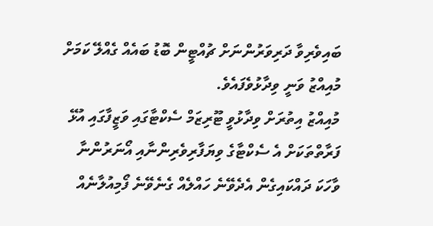ބައިވެރިވާ ދަރިވަރުންނަށް ޗުއްޓީން ބޮޑު ބައެއް ގެއްލޭ ކަމަށް މުއިއްޒު ވަނީ ވިދާޅުވެފައެވެ.
މުއިއްޒު އިތުރަށް ވިދާޅުވީ ޓޫރިޒަމް ސެކްޓާގައި ވަޒީފާގައި އުޅޭ ފަރާތްތަކަށް އެ ސެކްޓާގެ ވިޔަފާރިވެރިންނާއި އޯނަރުންނާ ވާހަކަ ދައްކައިގެން އެދެވޭނެ ހައްލެއް ގެނެވޭނެ ފޯމިއުލާނެއް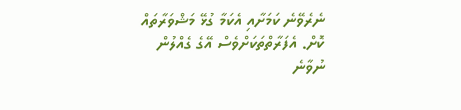ނެރެވޭނެ ކަމަށާއި އެކަމާ ގުޅޭ މަޝްވަރާތައް ކޮށް. އެފަރާތްތަކަށްވެސް އޭގެ ގެއްލުން ނުވާނެ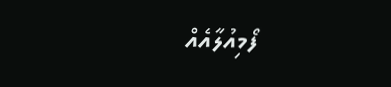ފޯމިއުލާއެއް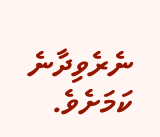ނެރެވިދާނެ ކަމަށެވެ.